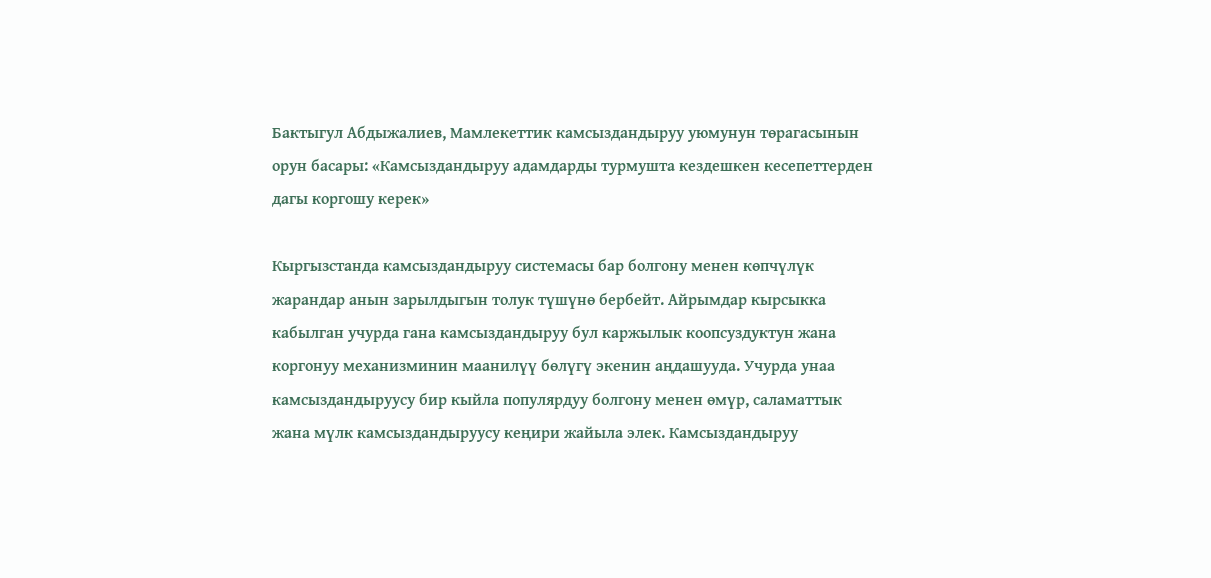Бактыгул Абдыжалиев, Мамлекеттик камсыздандыруу уюмунун төрагасынын орун басары: «Камсыздандыруу адамдарды турмушта кездешкен кесепеттерден дагы коргошу керек»

Кыргызстанда камсыздандыруу системасы бар болгону менен көпчүлүк жарандар анын зарылдыгын толук түшүнө бербейт. Айрымдар кырсыкка кабылган учурда гана камсыздандыруу бул каржылык коопсуздуктун жана коргонуу механизминин маанилүү бөлүгү экенин аңдашууда. Учурда унаа камсыздандыруусу бир кыйла популярдуу болгону менен өмүр, саламаттык жана мүлк камсыздандыруусу кеңири жайыла элек. Камсыздандыруу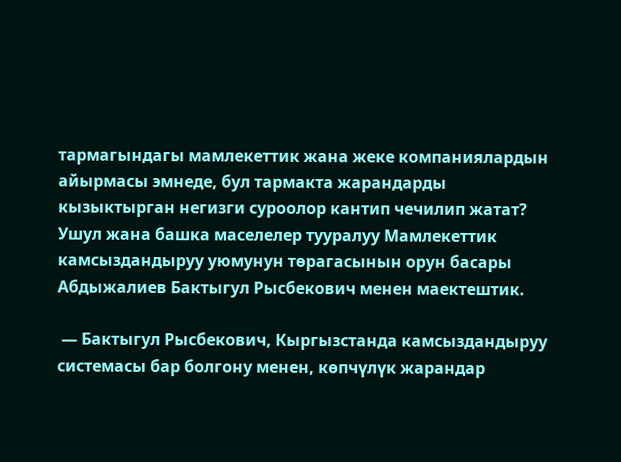тармагындагы мамлекеттик жана жеке компаниялардын айырмасы эмнеде, бул тармакта жарандарды кызыктырган негизги суроолор кантип чечилип жатат? Ушул жана башка маселелер тууралуу Мамлекеттик камсыздандыруу уюмунун төрагасынын орун басары Абдыжалиев Бактыгул Рысбекович менен маектештик.

 — Бактыгул Рысбекович, Кыргызстанда камсыздандыруу системасы бар болгону менен, көпчүлүк жарандар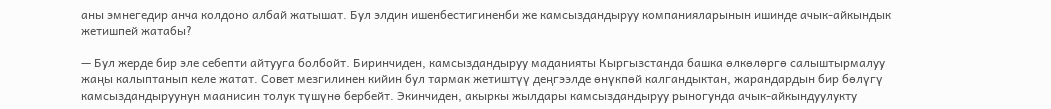аны эмнегедир анча колдоно албай жатышат. Бул элдин ишенбестигиненби же камсыздандыруу компанияларынын ишинде ачык-айкындык жетишпей жатабы?

— Бул жерде бир эле себепти айтууга болбойт. Биринчиден, камсыздандыруу маданияты Кыргызстанда башка өлкөлөргө салыштырмалуу жаңы калыптанып келе жатат. Совет мезгилинен кийин бул тармак жетиштүү деңгээлде өнүкпөй калгандыктан, жарандардын бир бөлүгү камсыздандыруунун маанисин толук түшүнө бербейт. Экинчиден, акыркы жылдары камсыздандыруу рыногунда ачык-айкындуулукту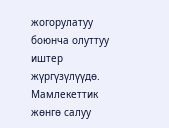жогорулатуу боюнча олуттуу иштер жүргүзүлүүдө. Мамлекеттик жөнгө салуу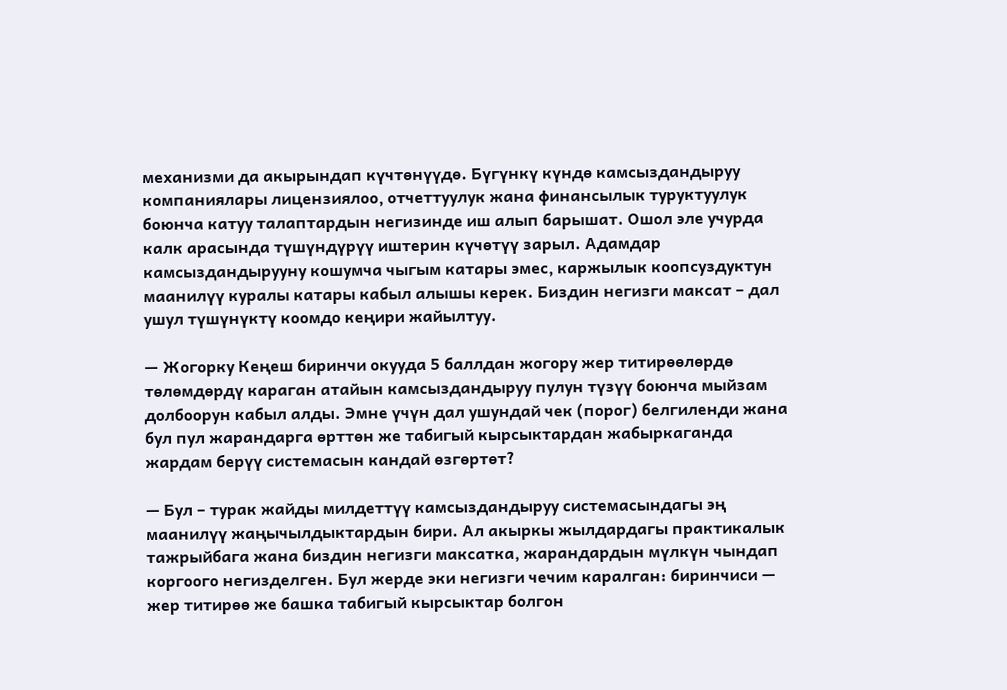механизми да акырындап күчтөнүүдө. Бүгүнкү күндө камсыздандыруу компаниялары лицензиялоо, отчеттуулук жана финансылык туруктуулук боюнча катуу талаптардын негизинде иш алып барышат. Ошол эле учурда калк арасында түшүндүрүү иштерин күчөтүү зарыл. Адамдар камсыздандырууну кошумча чыгым катары эмес, каржылык коопсуздуктун маанилүү куралы катары кабыл алышы керек. Биздин негизги максат – дал ушул түшүнүктү коомдо кеңири жайылтуу.

— Жогорку Кеңеш биринчи окууда 5 баллдан жогору жер титирөөлөрдө төлөмдөрдү караган атайын камсыздандыруу пулун түзүү боюнча мыйзам долбоорун кабыл алды. Эмне үчүн дал ушундай чек (порог) белгиленди жана бул пул жарандарга өрттөн же табигый кырсыктардан жабыркаганда жардам берүү системасын кандай өзгөртөт?

— Бул – турак жайды милдеттүү камсыздандыруу системасындагы эң маанилүү жаңычылдыктардын бири. Ал акыркы жылдардагы практикалык тажрыйбага жана биздин негизги максатка, жарандардын мүлкүн чындап коргоого негизделген. Бул жерде эки негизги чечим каралган: биринчиси — жер титирөө же башка табигый кырсыктар болгон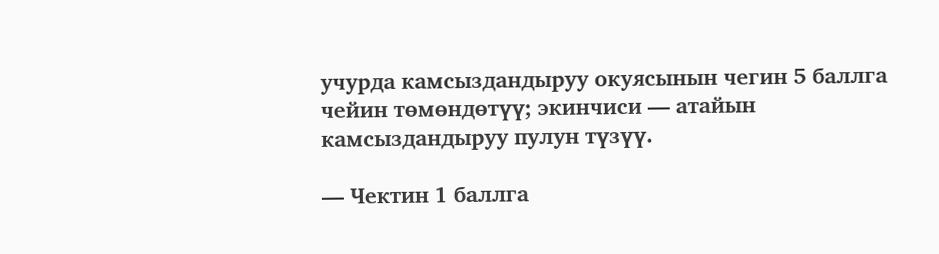учурда камсыздандыруу окуясынын чегин 5 баллга чейин төмөндөтүү; экинчиси — атайын камсыздандыруу пулун түзүү.

— Чектин 1 баллга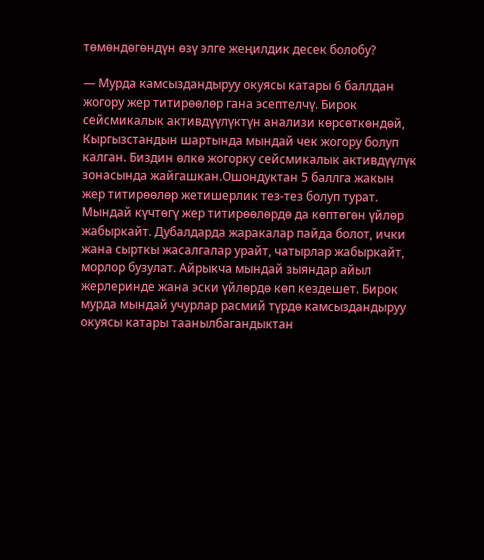төмөндөгөндүн өзү элге жеңилдик десек болобу?

— Мурда камсыздандыруу окуясы катары 6 баллдан жогору жер титирөөлөр гана эсептелчү. Бирок сейсмикалык активдүүлүктүн анализи көрсөткөндөй, Кыргызстандын шартында мындай чек жогору болуп калган. Биздин өлкө жогорку сейсмикалык активдүүлүк зонасында жайгашкан.Ошондуктан 5 баллга жакын жер титирөөлөр жетишерлик тез-тез болуп турат. Мындай күчтөгү жер титирөөлөрдө да көптөгөн үйлөр жабыркайт. Дубалдарда жаракалар пайда болот, ички жана сырткы жасалгалар урайт, чатырлар жабыркайт, морлор бузулат. Айрыкча мындай зыяндар айыл жерлеринде жана эски үйлөрдө көп кездешет. Бирок мурда мындай учурлар расмий түрдө камсыздандыруу окуясы катары таанылбагандыктан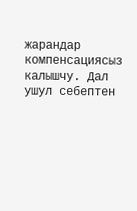жарандар компенсациясыз калышчу. Дал ушул себептен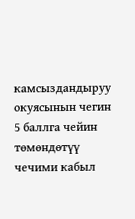камсыздандыруу окуясынын чегин 5 баллга чейин төмөндөтүү чечими кабыл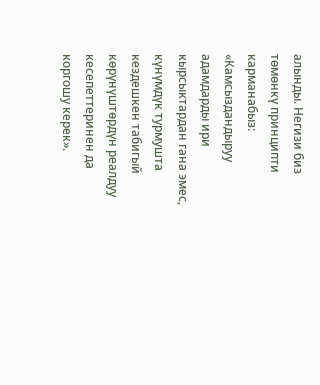алынды. Негизи биз төмөнкү принципти карманабыз: «Камсыздандыруу адамдарды ири кырсыктардан гана эмес, күнүмдүк турмушта кездешкен табигый көрүнүштөрдүн реалдуу кесепеттеринен да коргошу керек».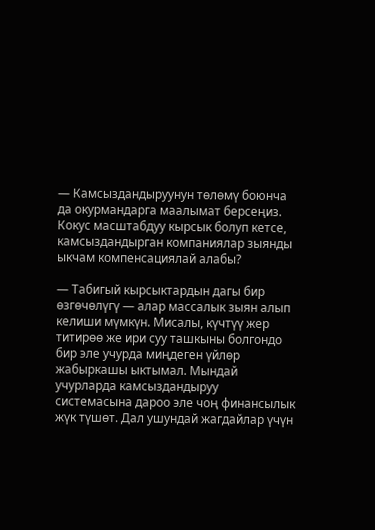— Камсыздандыруунун төлөмү боюнча да окурмандарга маалымат берсеңиз. Кокус масштабдуу кырсык болуп кетсе, камсыздандырган компаниялар зыянды ыкчам компенсациялай алабы?

— Табигый кырсыктардын дагы бир өзгөчөлүгү — алар массалык зыян алып келиши мүмкүн. Мисалы, күчтүү жер титирөө же ири суу ташкыны болгондо бир эле учурда миңдеген үйлөр жабыркашы ыктымал. Мындай учурларда камсыздандыруу системасына дароо эле чоң финансылык жүк түшөт. Дал ушундай жагдайлар үчүн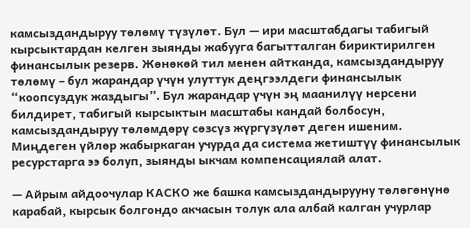камсыздандыруу төлөмү түзүлөт. Бул — ири масштабдагы табигый кырсыктардан келген зыянды жабууга багытталган бириктирилген финансылык резерв. Жөнөкөй тил менен айтканда, камсыздандыруу төлөмү – бул жарандар үчүн улуттук деңгээлдеги финансылык “коопсуздук жаздыгы”. Бул жарандар үчүн эң маанилүү нерсени билдирет, табигый кырсыктын масштабы кандай болбосун, камсыздандыруу төлөмдөрү сөзсүз жүргүзүлөт деген ишеним. Миңдеген үйлөр жабыркаган учурда да система жетиштүү финансылык ресурстарга ээ болуп, зыянды ыкчам компенсациялай алат.

— Айрым айдоочулар КАСКО же башка камсыздандырууну төлөгөнүнө карабай, кырсык болгондо акчасын толук ала албай калган учурлар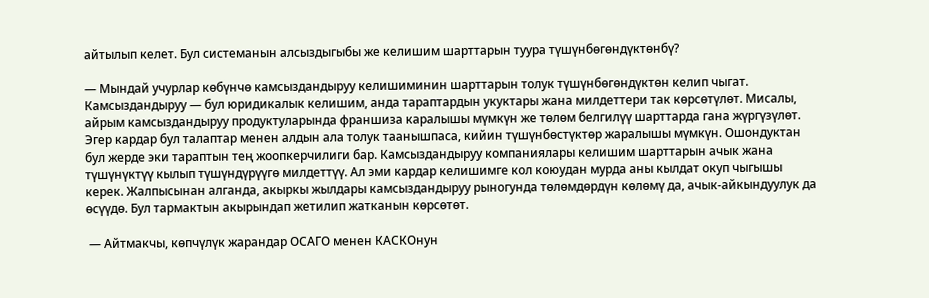айтылып келет. Бул системанын алсыздыгыбы же келишим шарттарын туура түшүнбөгөндүктөнбү?

— Мындай учурлар көбүнчө камсыздандыруу келишиминин шарттарын толук түшүнбөгөндүктөн келип чыгат. Камсыздандыруу — бул юридикалык келишим, анда тараптардын укуктары жана милдеттери так көрсөтүлөт. Мисалы, айрым камсыздандыруу продуктуларында франшиза каралышы мүмкүн же төлөм белгилүү шарттарда гана жүргүзүлөт. Эгер кардар бул талаптар менен алдын ала толук таанышпаса, кийин түшүнбөстүктөр жаралышы мүмкүн. Ошондуктан бул жерде эки тараптын тең жоопкерчилиги бар. Камсыздандыруу компаниялары келишим шарттарын ачык жана түшүнүктүү кылып түшүндүрүүгө милдеттүү. Ал эми кардар келишимге кол коюудан мурда аны кылдат окуп чыгышы керек. Жалпысынан алганда, акыркы жылдары камсыздандыруу рыногунда төлөмдөрдүн көлөмү да, ачык-айкындуулук да өсүүдө. Бул тармактын акырындап жетилип жатканын көрсөтөт.

 — Айтмакчы, көпчүлүк жарандар ОСАГО менен КАСКОнун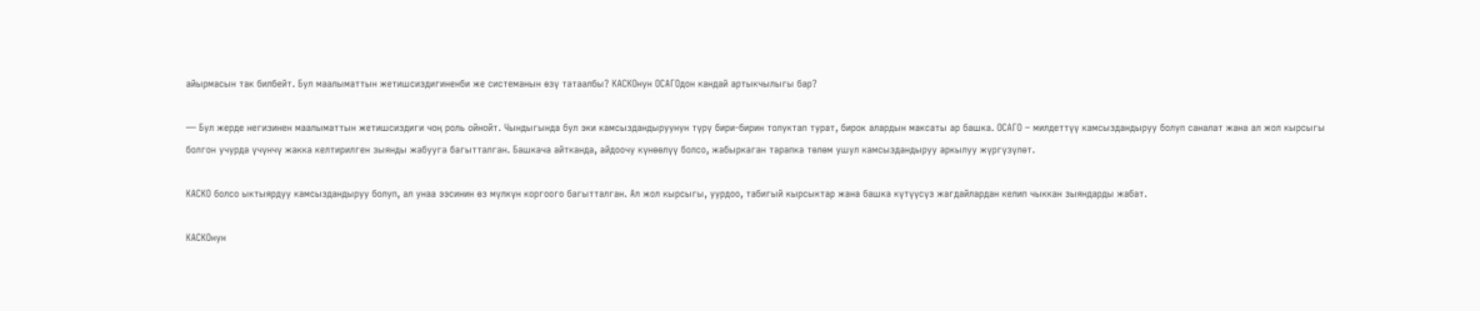айырмасын так билбейт. Бул маалыматтын жетишсиздигиненби же системанын өзү татаалбы? КАСКОнун ОСАГОдон кандай артыкчылыгы бар?

— Бул жерде негизинен маалыматтын жетишсиздиги чоң роль ойнойт. Чындыгында бул эки камсыздандыруунун түрү бири-бирин толуктап турат, бирок алардын максаты ар башка. ОСАГО – милдеттүү камсыздандыруу болуп саналат жана ал жол кырсыгы болгон учурда үчүнчү жакка келтирилген зыянды жабууга багытталган. Башкача айтканда, айдоочу күнөөлүү болсо, жабыркаган тарапка төлөм ушул камсыздандыруу аркылуу жүргүзүлөт.

КАСКО болсо ыктыярдуу камсыздандыруу болуп, ал унаа ээсинин өз мүлкүн коргоого багытталган. Ал жол кырсыгы, уурдоо, табигый кырсыктар жана башка күтүүсүз жагдайлардан келип чыккан зыяндарды жабат.

КАСКОнун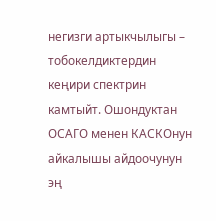негизги артыкчылыгы – тобокелдиктердин кеңири спектрин камтыйт. Ошондуктан ОСАГО менен КАСКОнун айкалышы айдоочунун эң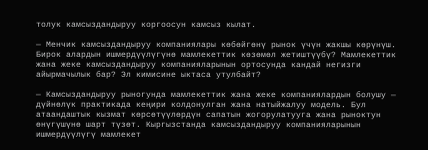толук камсыздандыруу коргоосун камсыз кылат.

— Менчик камсыздандыруу компаниялары көбөйгөнү рынок үчүн жакшы көрүнүш. Бирок алардын ишмердүүлүгүнө мамлекеттик көзөмөл жетиштүүбү? Мамлекеттик жана жеке камсыздандыруу компанияларынын ортосунда кандай негизги айырмачылык бар? Эл кимисине ыктаса утулбайт?

— Камсыздандыруу рыногунда мамлекеттик жана жеке компаниялардын болушу — дүйнөлүк практикада кеңири колдонулган жана натыйжалуу модель. Бул атаандаштык кызмат көрсөтүүлөрдүн сапатын жогорулатууга жана рыноктун өнүгүшүнө шарт түзөт. Кыргызстанда камсыздандыруу компанияларынын ишмердүүлүгү мамлекет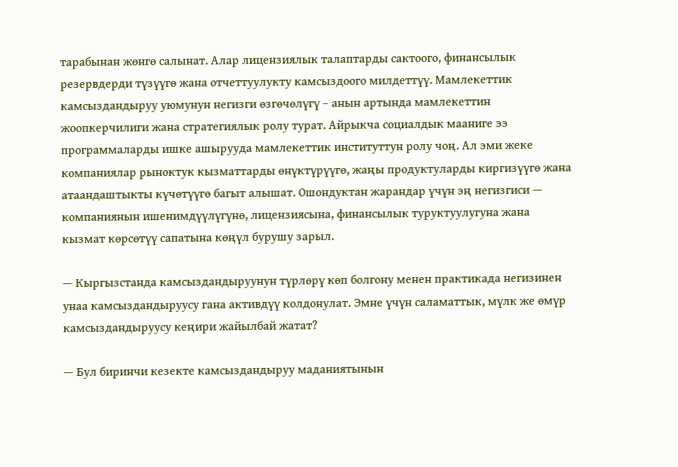тарабынан жөнгө салынат. Алар лицензиялык талаптарды сактоого, финансылык резервдерди түзүүгө жана отчеттуулукту камсыздоого милдеттүү. Мамлекеттик камсыздандыруу уюмунун негизги өзгөчөлүгү – анын артында мамлекеттин жоопкерчилиги жана стратегиялык ролу турат. Айрыкча социалдык мааниге ээ программаларды ишке ашырууда мамлекеттик институттун ролу чоң. Ал эми жеке компаниялар рыноктук кызматтарды өнүктүрүүгө, жаңы продуктуларды киргизүүгө жана атаандаштыкты күчөтүүгө багыт алышат. Ошондуктан жарандар үчүн эң негизгиси — компаниянын ишенимдүүлүгүнө, лицензиясына, финансылык туруктуулугуна жана кызмат көрсөтүү сапатына көңүл бурушу зарыл.

— Кыргызстанда камсыздандыруунун түрлөрү көп болгону менен практикада негизинен унаа камсыздандыруусу гана активдүү колдонулат. Эмне үчүн саламаттык, мүлк же өмүр камсыздандыруусу кеңири жайылбай жатат?

— Бул биринчи кезекте камсыздандыруу маданиятынын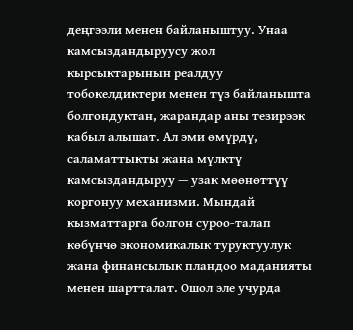деңгээли менен байланыштуу. Унаа камсыздандыруусу жол кырсыктарынын реалдуу тобокелдиктери менен түз байланышта болгондуктан, жарандар аны тезирээк кабыл алышат. Ал эми өмүрдү, саламаттыкты жана мүлктү камсыздандыруу — узак мөөнөттүү коргонуу механизми. Мындай кызматтарга болгон суроо-талап көбүнчө экономикалык туруктуулук жана финансылык пландоо маданияты менен шартталат. Ошол эле учурда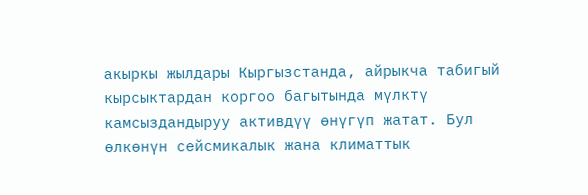акыркы жылдары Кыргызстанда, айрыкча табигый кырсыктардан коргоо багытында мүлктү камсыздандыруу активдүү өнүгүп жатат. Бул өлкөнүн сейсмикалык жана климаттык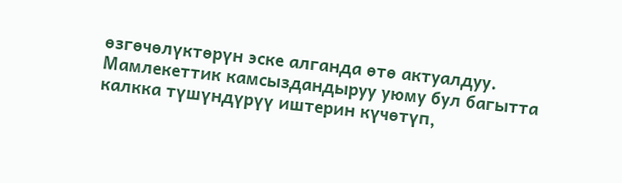өзгөчөлүктөрүн эске алганда өтө актуалдуу. Мамлекеттик камсыздандыруу уюму бул багытта калкка түшүндүрүү иштерин күчөтүп,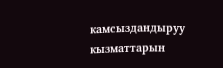камсыздандыруу кызматтарын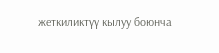жеткиликтүү кылуу боюнча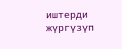иштерди жүргүзүп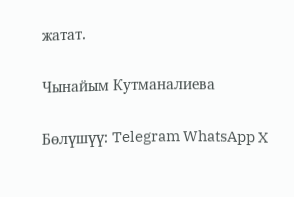жатат.

Чынайым Кутманалиева

Бөлүшүү: Telegram WhatsApp X